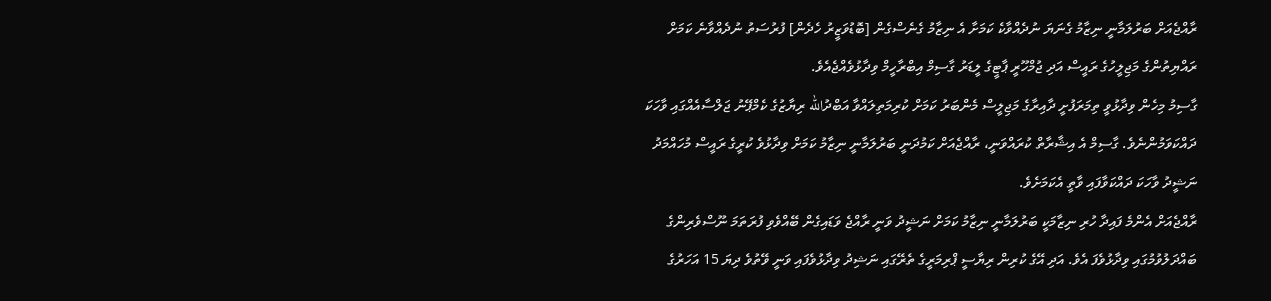ރާއްޖެއަށް ބަރުލަމާނީ ނިޒާމު ގެނަޔަ ނުދެއްވާކެ ކަމަށާ އެ ނިޒާމު ގެނެސްގެން [ބޮޑުވަޒީރު ހެދެން] ފުރުސަތު ނުދެއްވާނެ ކަމަށް ރައްޔިތުންގެ މަޖިލީހުގެ ރައީސް އަދި ޖުމްހޫރީ ޕާޓީގެ ލީޑަރު ގާސިމް އިބްރާހީމް ވިދާޅުވެއްޖެއެވެ.
ގާސިމު މިހެން ވިދާޅުވީ ތިމަރަފުށީ ދާއިރާގެ މަޖިލީސް މެންބަރު ކަމަށް ކުރިމަތިލައްވާ އަބްދުالله ރިޔާޒުގެ ކެމްޕޭނު ޖަލްސާއެއްގައި ވާހަކަ ދައްކަވަމުންނެވެ. ގާސިމް އެ އިޝާރާތް ކުރައްވަނީ، ރާއްޖެއަށް ކަމުދަނީ ބަރުލަމާނީ ނިޒާމު ކަމަށް ވިދާޅުވެ ކުރީގެ ރައީސް މުހައްމަދު ނަޝީދު ވާހަކަ ދައްކަވާފައި ވާތީ އެކަމަށެވެ.
ރާއްޖެއަށް އެންމެ ފައިދާ ހުރި ނިޒާމަކީ ބަރުލަމާނީ ނިޒާމު ކަމަށް ނަޝީދު ވަނީ ރާއްޖެ ވަޑައިގެން ބޭއްވެވި ފުރަތަމަ ނޫސްވެރިންގެ ބައްދަލުވުމުގައި ވިދާޅުވެފަ އެވެ. އަދި އޭގެ ކުރިން ރިޔާސީ ޕްރިމަރީގެ ތެރޭގައި ނަޝިދު ވިދާޅުވެފައި ވަނީ ވޭތުވެ ދިޔަ 15 އަހަރުގެ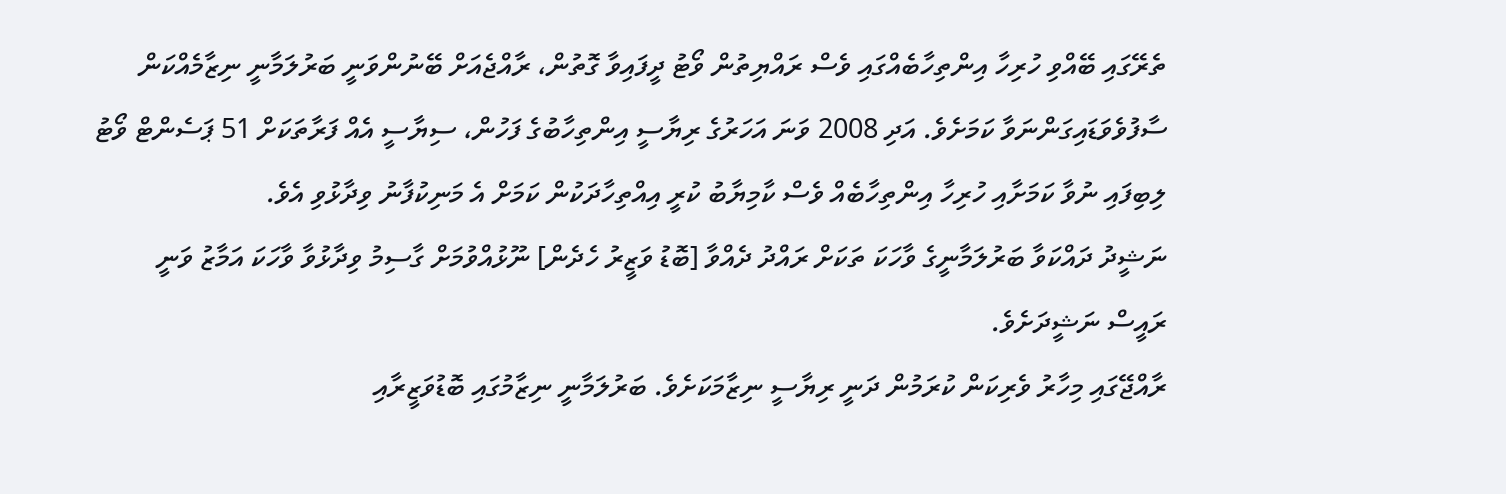ތެރޭގައި ބޭއްވި ހުރިހާ އިންތިހާބެއްގައި ވެސް ރައްޔިތުން ވޯޓު ދީފައިވާ ގޮތުން، ރާއްޖެއަށް ބޭނުންވަނީ ބަރުލަމާނީ ނިޒާމެއްކަން ސާފުވެވަޑައިގަންނަވާ ކަމަށެވެ. އަދި 2008 ވަނަ އަހަރުގެ ރިޔާސީ އިންތިހާބުގެ ފަހުން، ސިޔާސީ އެއް ފަރާތަކަށް 51 ޕަސެންޓް ވޯޓު ލިބިފައި ނުވާ ކަމަށާއި ހުރިހާ އިންތިހާބެއް ވެސް ކާމިޔާބު ކުރީ އިއްތިހާދަކުން ކަމަށް އެ މަނިކުފާނު ވިދާޅުވި އެވެ.
ނަޝީދު ދައްކަވާ ބަރުލަމާނީގެ ވާހަކަ ތަކަށް ރައްދު ދެއްވާ [ބޮޑު ވަޒީރު ހެދެން] ނޫޅުއްވުމަށް ގާސިމު ވިދާޅުވާ ވާހަކަ އަމާޒު ވަނީ ރައީސް ނަޝީދަށެވެ.
ރާއްޖޭގައި މިހާރު ވެރިކަން ކުރަމުން ދަނީ ރިޔާސީ ނިޒާމަކަށެވެ. ބަރުލަމާނީ ނިޒާމުގައި ބޮޑުވަޒީރާއި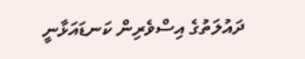ދައުލަތުގެ އިސްވެރިން ކަނޑައަޅާނީ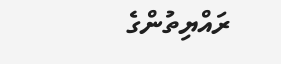ރައްޔިތުންގެ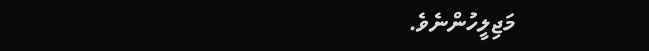މަޖިލީހުންނެވެ.